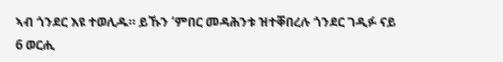ኣብ ጎንደር እዩ ተወሊዱ። ይኹን ‘ምበር መዳሕንቱ ዝተቐበረሉ ጎንደር ገዲፉ ናይ 6 ወርሒ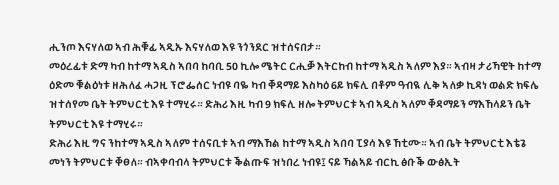ሒንጦ እናሃለወ ኣብ ሕቑፊ ኣዲኡ እናሃለወ እዩ ንጎንደር ዝተሰናበታ።
መዕረፊቱ ድማ ካብ ከተማ ኣዲስ ኣበባ ከባቢ 50 ኪሎ ሜትር ርሒቓ እትርከብ ከተማ ኣዲስ ኣለም እያ። ኣብዛ ታሪኻዊት ከተማ ዕድመ ቑልዕነቱ ዘሕለፈ ሓጋዚ ፕሮፌሰር ነብዩ ባዬ ካብ ቐዳማይ እስካዕ 6ይ ክፍሊ በቶም ዓብዪ ሊቅ ኣለቃ ኪዳነ ወልድ ክፍሌ ዝተሰየመ ቤት ትምህርቲ እዩ ተማሂሩ። ድሕሪ እዚ ካብ 9 ክፍሊ ዘሎ ትምህርቱ ኣብ ኣዲስ ኣለም ቐዳማይን ማእኸላይን ቤት ትምህርቲ እዩ ተማሂሩ።
ድሕሪ እዚ ግና ንከተማ ኣዲስ ኣለም ተሰናቢቱ ኣብ ማእኸል ከተማ ኣዲስ ኣበባ ፒያሳ እዩ ኸቲሙ። ኣብ ቤት ትምህርቲ እቴጌ መነን ትምህርቱ ቐፀለ። ብኣቀባብላ ትምህርቱ ቕልጡፍ ዝነበረ ነብዩ፤ ናይ ኻልኣይ ብርኪ ፅቡቕ ውፅኢት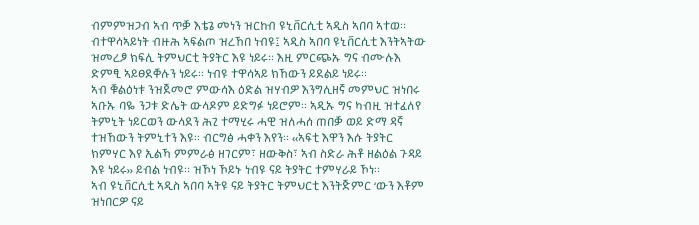ብምምዝጋብ ኣብ ጥቓ እቴጌ መነን ዝርከብ ዩኒቨርሲቲ ኣዲስ ኣበባ ኣተወ።
ብተዋሳኣይነት ብዙሕ ኣፍልጦ ዝረኸበ ነብዩ፤ ኣዲስ ኣበባ ዩኒቨርሲቲ እንትኣትው ዝመረፆ ክፍሊ ትምህርቲ ትያትር እዩ ነይሩ። እዚ ምርጭኡ ግና ብሙሉእ ድምፂ ኣይፀደቐሉን ነይሩ። ነብዩ ተዋሳኣይ ክኸውን ይደልይ ነይሩ።
ኣብ ቑልዕነቱ ንዝጀመሮ ምውሳእ ዕድል ዝሃብዎ እንግሊዘኛ መምህር ዝነበሩ ኣቡኡ ባዬ ንጋቱ ድሌት ውላዶም ይድግፉ ነይሮም። ኣዲኡ ግና ካብዚ ዝተፈለየ ትምኒት ነይርወን ውላደን ሕጊ ተማሂሩ ሓዊ ዝለሓሰ ጠበቓ ወይ ድማ ዳኛ ተዝኸውን ትምኒተን እዩ። ብርግፅ ሓቀን እየን። ‹‹ኣፍቲ እዋን እሱ ትያትር ክምሃር እየ ኢልኻ ምምራፅ ዘገርም፣ ዘውቅስ፣ ኣብ ስድራ ሕቶ ዘልዕል ጉዳይ እዩ ነይሩ›› ይብል ነብዩ። ዝኾነ ኾይኑ ነብዩ ናይ ትያትር ተምሃራይ ኾነ።
ኣብ ዩኒቨርሲቲ ኣዲስ ኣበባ ኣትዩ ናይ ትያትር ትምህርቲ እንትጅምር ‘ውን እቶም ዝነበርዎ ናይ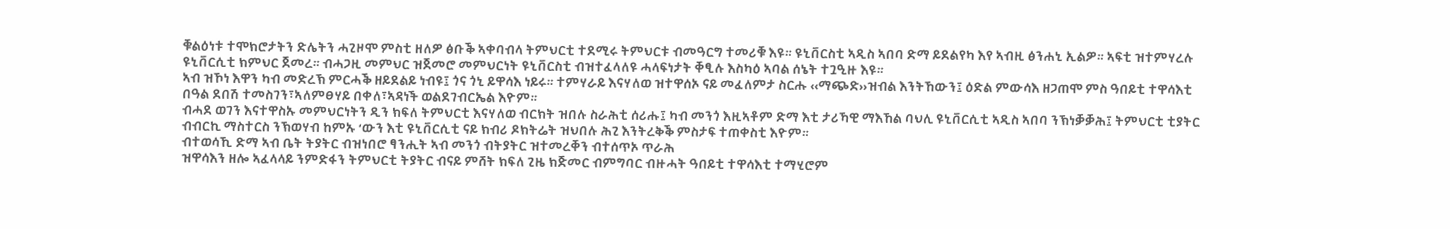ቑልዕነቱ ተሞክሮታትን ድሌትን ሓጊዞሞ ምስቲ ዘለዎ ፅቡቕ ኣቀባብላ ትምህርቲ ተደሚሩ ትምህርቱ ብመዓርግ ተመሪቑ እዩ። ዩኒቨርስቲ ኣዲስ ኣበባ ድማ ይደልየካ እየ ኣብዚ ፅንሐኒ ኢልዎ። ኣፍቲ ዝተምሃረሉ ዩኒቨርሲቲ ክምህር ጀመረ። ብሓጋዚ መምህር ዝጀመሮ መምህርነት ዩኒቨርስቲ ብዝተፈላለዩ ሓላፍነታት ቐፂሉ እስካዕ ኣባል ሰኔት ተጓዒዙ እዩ።
ኣብ ዝኾነ እዋን ካብ መድረኽ ምርሓቕ ዘይደልይ ነብዩ፤ ጎና ጎኒ ይዋሳእ ነይሩ። ተምሃራይ እናሃለወ ዝተዋሰኦ ናይ መፈለምታ ስርሑ ‹‹ማጭድ››ዝብል እንትኸውን፤ ዕድል ምውሳእ ዘጋጠሞ ምስ ዓበይቲ ተዋሳእቲ በዓል ደበሽ ተመስገን፣ኣለምፀሃይ በቀለ፣ኣዳነች ወልደገብርኤል እዮም።
ብሓደ ወገን እናተዋስኡ መምህርነትን ዲን ክፍለ ትምህርቲ እናሃለወ ብርክት ዝበሉ ስራሕቲ ሰሪሑ፤ ካብ መንጎ እዚኣቶም ድማ እቲ ታሪኻዊ ማእኸል ባህሊ ዩኒቨርሲቲ ኣዲስ ኣበባ ንኽነቓቓሕ፤ ትምህርቲ ቲያትር ብብርኪ ማስተርስ ንኽወሃብ ከምኡ ‘ውን እቲ ዩኒቨርሲቲ ናይ ክብሪ ዶክትሬት ዝህበሉ ሕጊ እንትረቅቕ ምስታፍ ተጠቀስቲ እዮም።
ብተወሳኺ ድማ ኣብ ቤት ትያትር ብዝነበሮ ፃንሒት ኣብ መንጎ ብትያትር ዝተመረቐን ብተሰጥኦ ጥራሕ
ዝዋሳእን ዘሎ ኣፈላላይ ንምድፋን ትምህርቲ ትያትር ብናይ ምሸት ክፍለ ጊዜ ክጅመር ብምግባር ብዙሓት ዓበይቲ ተዋሳእቲ ተማሂሮም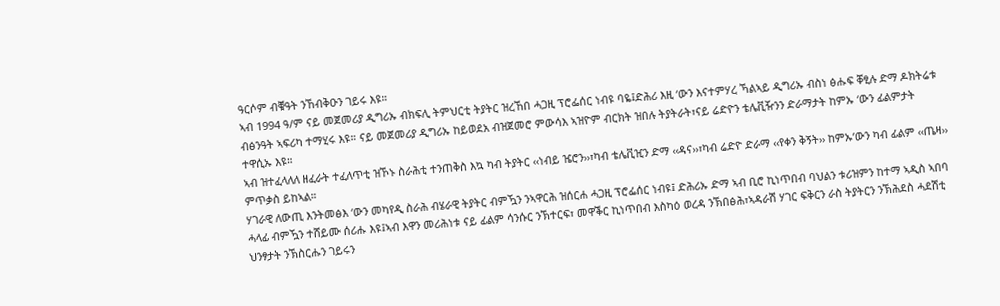ዓርሶም ብቑዓት ንኸብቅዑን ገይሩ እዩ።
ኣብ 1994 ዓ/ም ናይ መጀመሪያ ዲግሪኡ ብክፍሊ ትምህርቲ ትያትር ዝረኸበ ሓጋዚ ፕሮፌሰር ነብዩ ባዬ፤ድሕሪ እዚ ‘ውን እናተምሃረ ኻልኣይ ዲግሪኡ ብስነ ፅሑፍ ቐፂሉ ድማ ዶክትሬቱ ብፅንዓት ኣፍሪካ ተማሂሩ እዩ። ናይ መጀመሪያ ዲግሪኡ ከይወደአ ብዝጀመሮ ምውሳእ ኣዝዮም ብርክት ዝበሉ ትያትራት፣ናይ ሬድዮን ቴሌቪዥንን ድራማታት ከምኡ ‘ውን ፊልምታት ተዋሲኡ እዩ።
ኣብ ዝተፈላለለ ዘፈራት ተፈለጥቲ ዝኾኑ ስራሕቲ ተንጠቅስ እኳ ካብ ትያትር ‹‹ነብይ ዤሮን››፣ካብ ቴሌቪዢን ድማ ‹‹ዳና››፣ካብ ሬድዮ ድራማ ‹‹የቀን ቅኝት›› ከምኡ’ውን ካብ ፊልም ‹‹ጤዛ›› ምጥቃስ ይከኣል።
ሃገራዊ ለውጢ እንትመፅእ ‘ውን መካየዲ ስራሕ ብሄራዊ ትያትር ብምዃን ንኣዋርሕ ዝሰርሐ ሓጋዚ ፕሮፌሰር ነብዩ፤ ድሕሪኡ ድማ ኣብ ቢሮ ኪነጥበብ ባህልን ቱሪዝምን ከተማ ኣዲስ ኣበባ ሓላፊ ብምዃን ተሸይሙ ሰሪሑ እዩ፤ኣብ እዋን መሪሕነቱ ናይ ፊልም ሳንሱር ንኽተርፍ፣ መዋቕር ኪነጥበብ እስካዕ ወረዳ ንኽበፅሕ፣ኣዳራሽ ሃገር ፍቅርን ራስ ትያትርን ንኽሕደስ ሓደሽቲ ህንፃታት ንኽስርሑን ገይሩን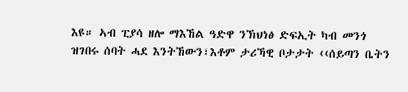እዩ። ኣብ ፒያሳ ዘሎ ማእኸል ዓድዋ ንኽህነፅ ድፍኢት ካብ መንጎ ዝገበሩ ሰባት ሓደ እንትኸውን፣እቶም ታሪኻዊ ቦታታት ‹‹ሰይጣን ቤትን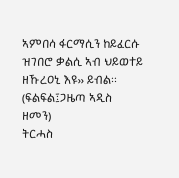ኣምበሳ ፋርማሲን ከይፈርሱ ዝገበሮ ቃልሲ ኣብ ህይወተይ ዘኹረዐኒ እዩ›› ይብል።
(ፍልፍል፤ጋዜጣ ኣዲስ ዘመን)
ትርሓስ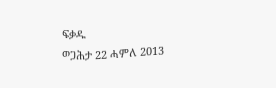ፍቃዱ
ወጋሕታ 22 ሓምለ 2013